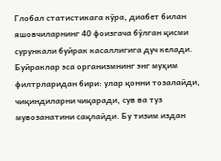Глобал статистикага кўра, диабет билан яшовчиларнинг 40 фоизгача бўлган қисми сурункали буйрак касаллигига дуч келади. Буйраклар эса организмнинг энг муҳим филтрларидан бири: улар қонни тозалайди, чиқиндиларни чиқаради, сув ва туз мувозанатини сақлайди. Бу тизим издан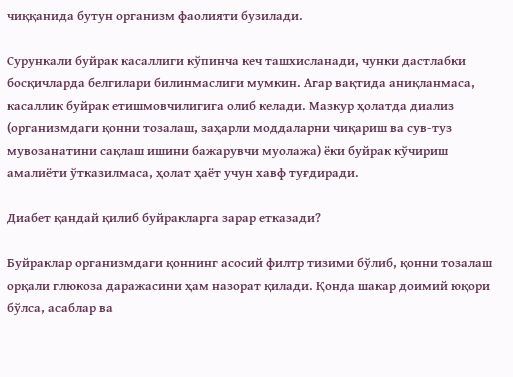чиққанида бутун организм фаолияти бузилади.

Сурункали буйрак касаллиги кўпинча кеч ташхисланади, чунки дастлабки босқичларда белгилари билинмаслиги мумкин. Агар вақтида аниқланмаса, касаллик буйрак етишмовчилигига олиб келади. Мазкур ҳолатда диализ (организмдаги қонни тозалаш, заҳарли моддаларни чиқариш ва сув-туз мувозанатини сақлаш ишини бажарувчи муолажа) ёки буйрак кўчириш амалиёти ўтказилмаса, ҳолат ҳаёт учун хавф туғдиради.

Диабет қандай қилиб буйракларга зарар етказади?

Буйраклар организмдаги қоннинг асосий филтр тизими бўлиб, қонни тозалаш орқали глюкоза даражасини ҳам назорат қилади. Қонда шакар доимий юқори бўлса, асаблар ва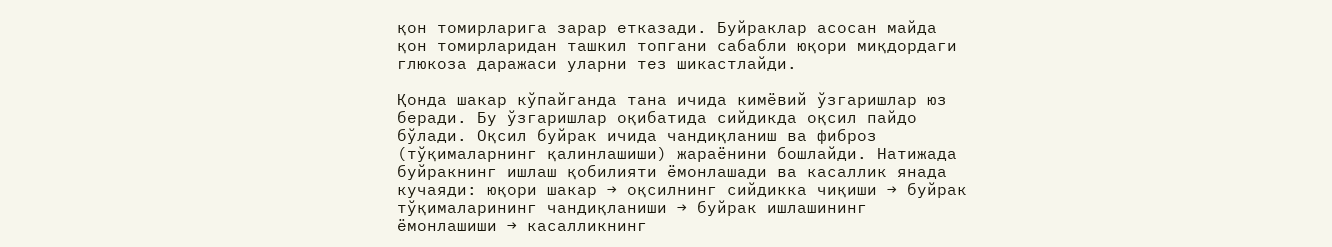қон томирларига зарар етказади. Буйраклар асосан майда қон томирларидан ташкил топгани сабабли юқори миқдордаги глюкоза даражаси уларни тез шикастлайди.

Қонда шакар кўпайганда тана ичида кимёвий ўзгаришлар юз беради. Бу ўзгаришлар оқибатида сийдикда оқсил пайдо бўлади. Оқсил буйрак ичида чандиқланиш ва фиброз (тўқималарнинг қалинлашиши) жараёнини бошлайди. Натижада буйракнинг ишлаш қобилияти ёмонлашади ва касаллик янада кучаяди: юқори шакар → оқсилнинг сийдикка чиқиши → буйрак тўқималарининг чандиқланиши → буйрак ишлашининг ёмонлашиши → касалликнинг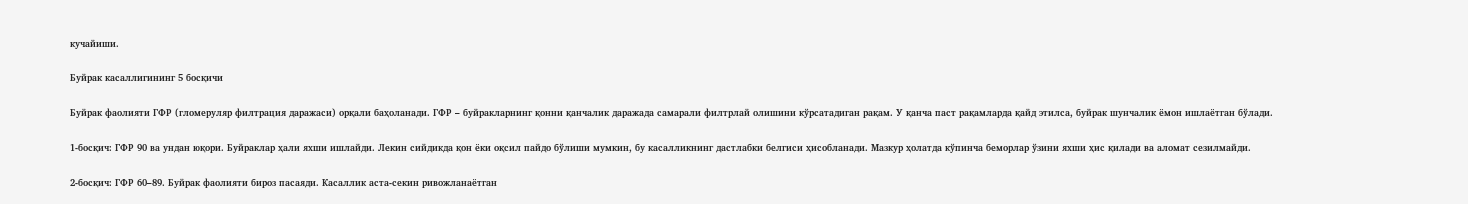кучайиши.

Буйрак касаллигининг 5 босқичи

Буйрак фаолияти ГФР (гломеруляр филтрация даражаси) орқали баҳоланади. ГФР – буйракларнинг қонни қанчалик даражада самарали филтрлай олишини кўрсатадиган рақам. У қанча паст рақамларда қайд этилса, буйрак шунчалик ёмон ишлаётган бўлади.

1-босқич: ГФР 90 ва ундан юқори. Буйраклар ҳали яхши ишлайди. Лекин сийдикда қон ёки оқсил пайдо бўлиши мумкин, бу касалликнинг дастлабки белгиси ҳисобланади. Мазкур ҳолатда кўпинча беморлар ўзини яхши ҳис қилади ва аломат сезилмайди.

2-босқич: ГФР 60–89. Буйрак фаолияти бироз пасаяди. Касаллик аста-секин ривожланаётган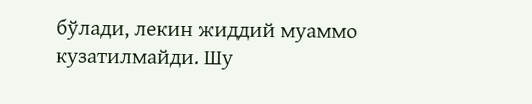бўлади, лекин жиддий муаммо кузатилмайди. Шу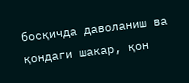босқичда даволаниш ва қондаги шакар, қон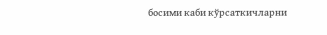босими каби кўрсаткичларни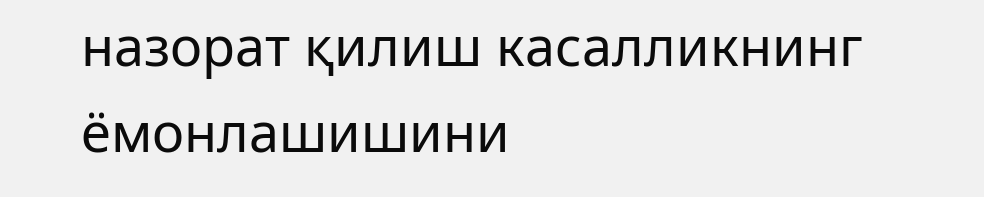назорат қилиш касалликнинг ёмонлашишини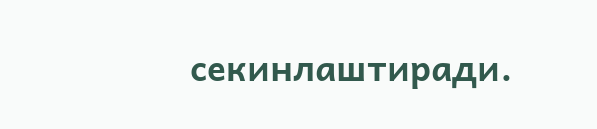секинлаштиради.